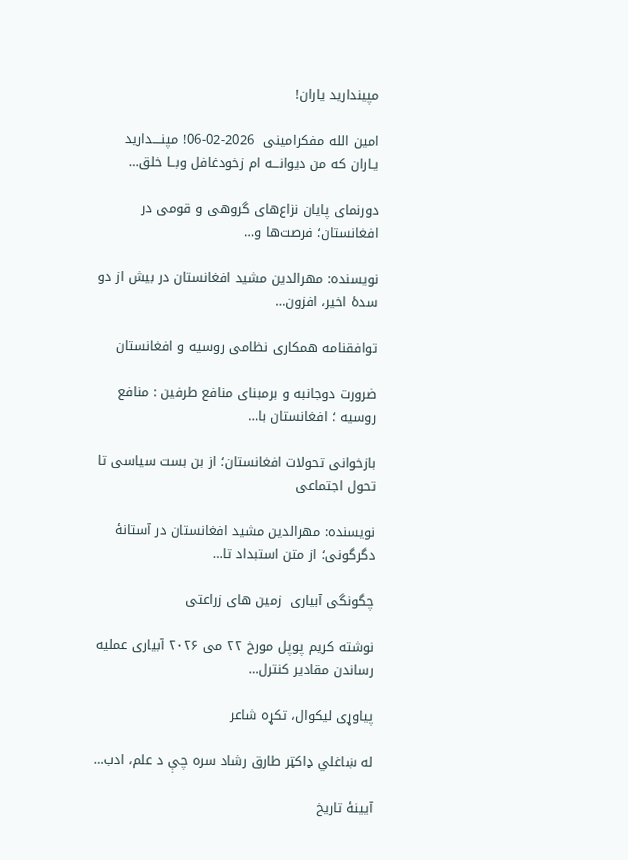مپیندارید یاران!

امین الله مفکرامینی  2026-02-06! مپنــــدارید یـاران که من دیوانـــه ام زخودغافل وبــا خلق…

دورنمای پایان نزاع‌های گروهی و قومی در افغانستان؛ فرصت‌ها و…

نویسنده: مهرالدین مشید افغانستان در بیش از دو سدهٔ اخیر، افزون…

توافقنامه همکاری نظامی روسیه و افغانستان

ضرورت دوجانبه و برمبنای منافع طرفین : منافع روسیه ؛ افغانستان با…

بازخوانی تحولات افغانستان؛ از بن بست سیاسی تا تحول اجتماعی

نویسنده: مهرالدین مشید افغانستان در آستانهٔ دگرگونی؛ از متن استبداد تا…

چگونگی آبیاری  زمین های زراعتی

نوشته کریم پوپل مورخ ۲۲ می ۲۰۲۶ آبیاری عملیه رساندن مقادیر کنترل…

پیاوړی لیکوال، تکړه شاعر

له ښاغلي ډاکټر طارق رشاد سره چې د علم، ادب…

آیینۀ تاریخ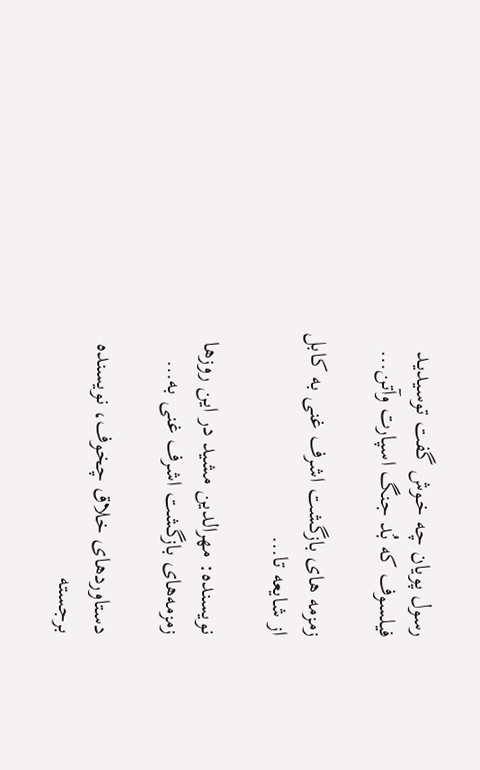رسول پویان چه خـوش گفت توسیدیـد فیلسوف که بُد جنگ اسپارت وآتن…

زمزمه های بازگشت اشرف غنی به کابل از شایعه تا…

نویسنده: مهرالدین مشید در این روزها زمزمه‌های بازگشت اشرف غنی به…

دستاوردهای خلاق چخوف، نویسنده برجسته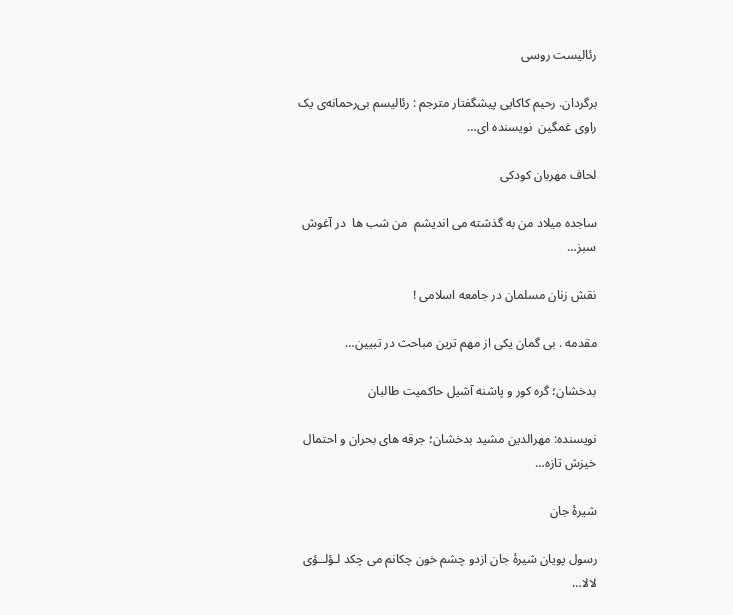رئالیست روسی

برگردان. رحیم کاکایی پیشگفتار مترجم : رئالیسم بی‌رحمانه‌ی یک راوی غمگین  نویسنده ای…

لحاف مهربان کودکی

ساجده میلاد من به گذشته می اندیشم  من شب ها  در آغوش سبز…

نقش زنان مسلمان در جامعه اسلامی !

مقدمه . بی گمان یکی از مهم ترین مباحث در تبیین…

بدخشان؛ گره کور و پاشنه آشیل حاکمیت طالبان

نویسنده: مهرالدین مشید بدخشان؛ جرقه های بحران و احتمال خیزش تازه…

شیرۀ جان

رسول پویان شیرۀ جان ازدو چشم خون چکانم می چکد لـؤلــؤی لالا…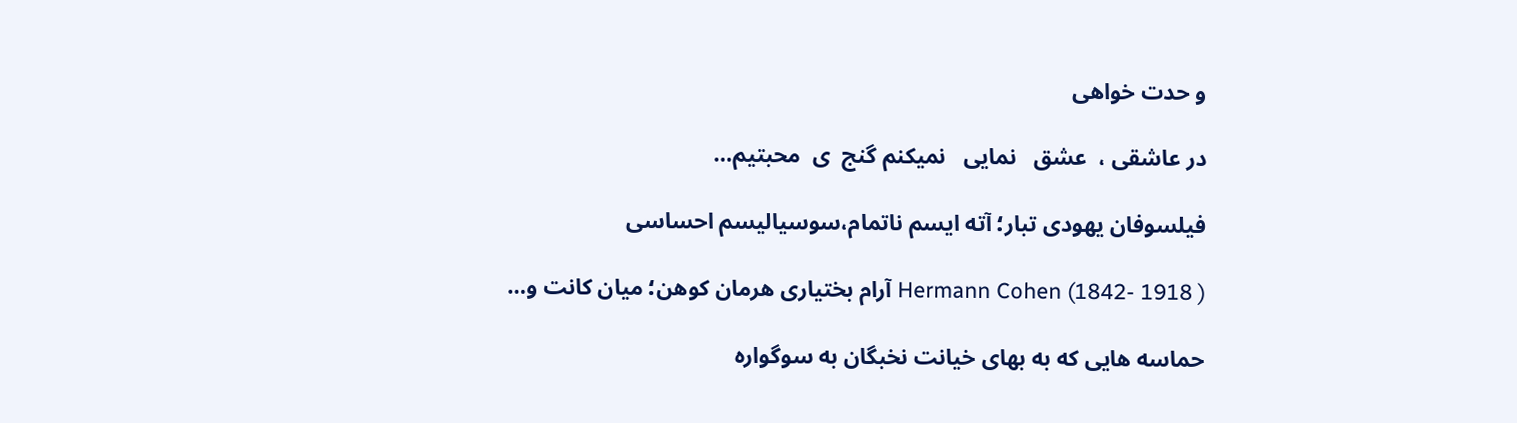و حدت خواهی

در عاشقی ،  عشق   نمایی   نمیکنم گنج  ی  محبتیم…

فیلسوفان یهودی تبار؛ آته ایسم ناتمام،سوسیالیسم احساسی

Hermann Cohen (1842- 1918 ) آرام بختیاری هرمان کوهن؛ میان کانت و…

حماسه هایی که به بهای خیانت نخبگان به سوگواره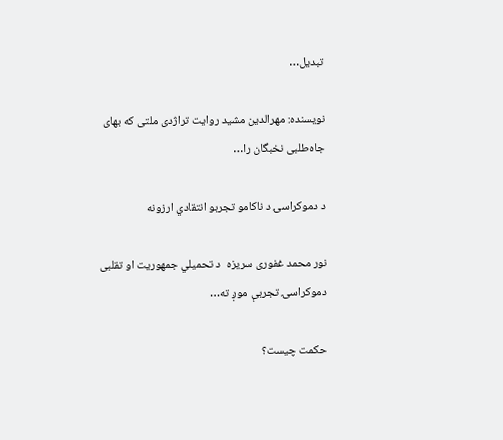تبدیل…

نویسنده: مهرالدین مشید روایت تراژدی ملتی که بهای جاه‌طلبی نخبگان را…

د دموکراسۍ د ناکامو تجربو انتقادي ارزونه

نور محمد غفوری سریزه  د تحمیلي جمهوریت او تقلبی دموکراسۍ تجربې موږ ته…

حکمت چیست؟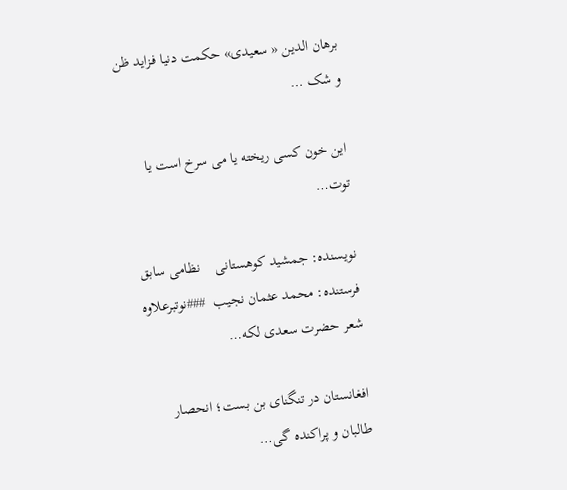برهان الدین « سعیدی» حکمت دنیا فـزاید ظن و شک …

این خون کسی ریخته یا می سرخ است یا توت…

نویسنده: جمشید کوهستانی    نظامی سابق فرستنده: محمد عثمان نجیب  ###نوتبرعلاوه شعر حضرت سعدی لکه…

افغانستان در تنگنای بن بست؛ انحصار طالبان و پراکنده گی…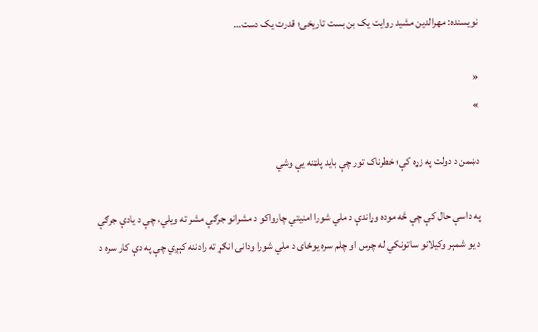نویسنده: مهرالدین مشید روایت یک بن بست تاریخی؛ قدرت یک دست…

«
»

دښمن د دولت په زړه کې؛ خطرناک تور چې بايد پلټنه يې وشي

په داسې حال کې چې څه موده وړاندې د ملي شورا امنيتي چارواکو د مشرانو جرګې مشر ته ويلي، چې د يادې جرګې د يو شمېر وکيلانو ساتونکي له چرس او چلم سره يوځاى د ملي شورا ودانۍ انګړ ته رادننه کېږي چې په دې کار سره د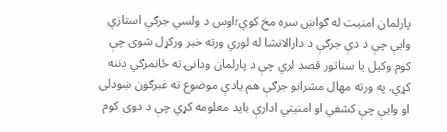پارلمان امنيت له ګواښ سره مخ کوي؛اوس د ولسي جرګې استازي وايې چې د دې جرګې د دارالانشا له لوري ورته خبر ورکړل شوی چې کوم وکيل يا سناتور قصد لري چې د پارلمان ودانۍ ته ځانمرګي دننه کړي. په ورته مهال مشرانو جرګې هم يادې موضوع ته غبرګون ښودلی او وايې چې کشفي او امنيتي ادارې بايد معلومه کړي چې د دوی کوم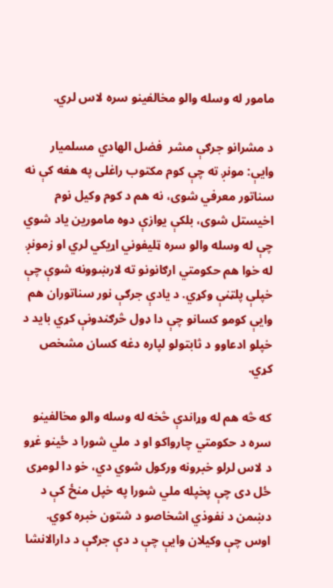مامور له وسله والو مخالفينو سره لاس لري.

د مشرانو جرګې مشر  فضل الهادي مسلميار وايې: مونږ ته چې کوم مکتوب راغلی په هغه کې نه سناتور معرفي شوی، نه هم د کوم وکيل نوم اخيستل شوی، بلکې يوازې دوه مامورين ياد شوي چې له وسله والو سره ټليفوني اړيکي لري او زمونږ له خوا هم حکومتي ارګانونو ته لارښوونه شوې چې خپلې پلټنې وکړي. د يادې جرګې نور سناتوران هم وايې کومو کسانو چې دا ډول څرګندونې کړي بايد د خپلو ادعاوو د ثابتولو لپاره دغه کسان مشخص کړي.

که څه هم له وړاندې څخه له وسله والو مخالفينو سره د حکومتي چارواکو او د ملي شورا د ځينو غړو د لاس لرلو خبرونه ورکول شوي دي، خو دا لومړی ځل دی چې پخپله ملي شورا په خپل منځ کې د دښمن د نفوذي اشخاصو د شتون خبره کوي. اوس چې وکيلان وايې چې د دې جرګې د دارالانشا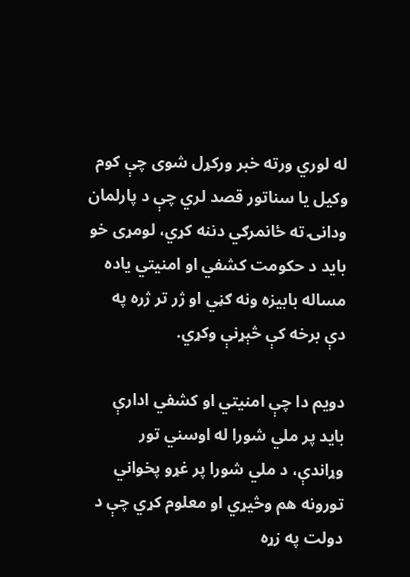له لوري ورته خبر ورکړل شوی چې کوم وکيل يا سناتور قصد لري چې د پارلمان ودانۍ ته ځانمرګي دننه کړي، لومړی خو بايد د حکومت کشفي او امنيتي ياده مساله بابيزه ونه ګڼي او ژر تر ژره په دې برخه کې څېړنې وکړي.

دويم دا چې امنيتي او کشفي ادارې بايد پر ملي شورا له اوسني تور وړاندې، د ملي شورا پر غړو پخواني تورونه هم وڅيړي او معلوم کړي چې د دولت په زړه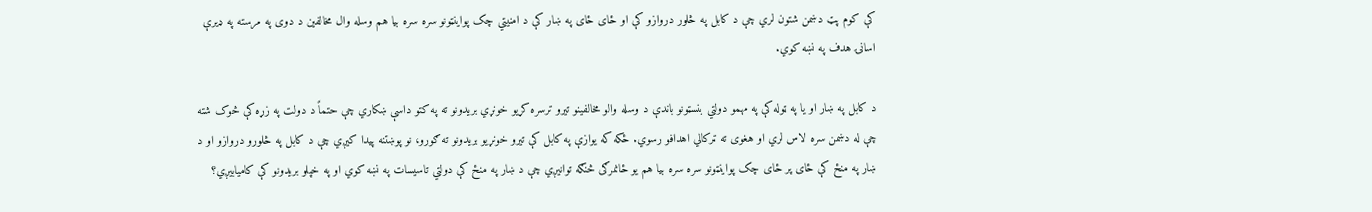کې کوم پټ دښمن شتون لري چې د کابل په څلور دروازو کې او ځای ځای په ښار کې د امنيتي چک پواينټونو سره سره بيا هم وسله وال مخالفين د دوی په مرسته په ډيرې اسانۍ هدف په نښه کوي.

د کابل په ښار او يا په ټوله کې په مهمو دولتي بنسټونو باندې د وسله والو مخالفينو تيرو ترسره کړيو خونړي بريدونو ته په کتو داسې ښکاري چې حتماً د دولت په زړه کې څوک شته چې له دښمن سره لاس لري او هغوی ته ټرکالي اهدافو رسوي. ځکه که يوازې په کابل کې تيرو خونړيو بريدونو ته ګورو، نو پوښتنه پيدا کيږي چې د کابل په څلورو دروازو او د ښار په منځ کې ځای پر ځای چک پواينټونو سره سره بيا هم يو ځانمرګی څنګه توانيږي چې د ښار په منځ کې دولتي تاسيسات په نښه کوي او په خپلو بريدونو کې کاميابيږي؟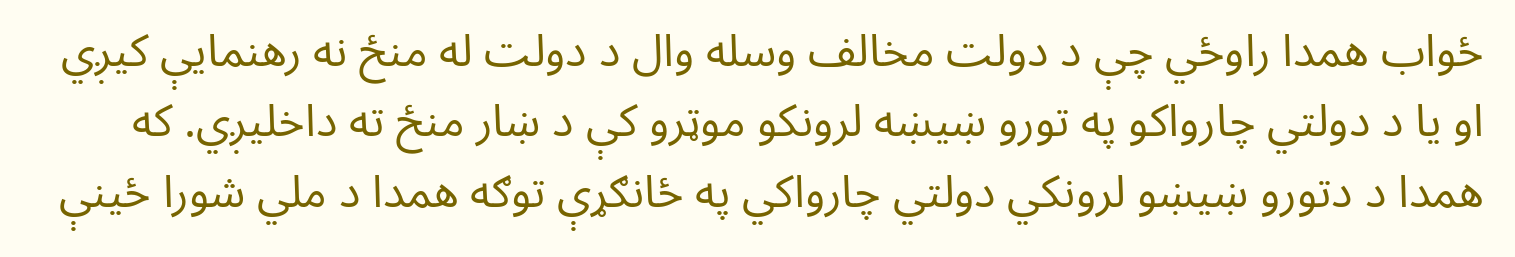ځواب همدا راوځي چې د دولت مخالف وسله وال د دولت له منځ نه رهنمايې کيږي او يا د دولتي چارواکو په تورو ښيښه لرونکو موټرو کې د ښار منځ ته داخليږي. که همدا د دتورو ښيښو لرونکي دولتي چارواکي په ځانګړې توګه همدا د ملي شورا ځينې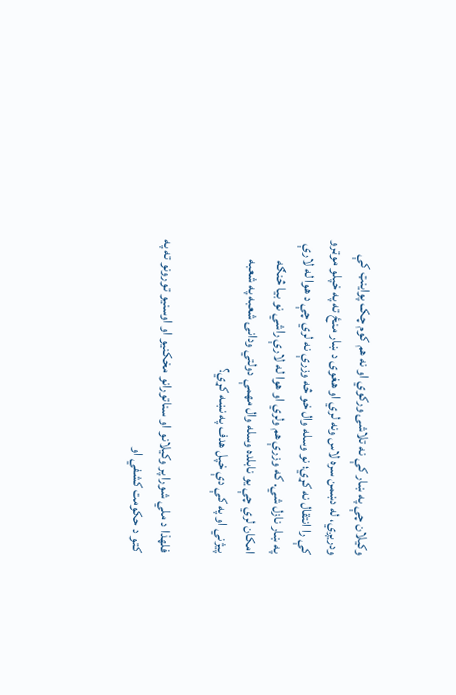وکيلان چې په ښار کې نه تلاشۍ ورکوي او نه هم کوم چک پواينټ کې ودريږي، له دښمن سره لاس ونه لري او هغوی د ښار منځ ته په خپلو موټرو کې را انتقال نه کړي؛ نو وسله وال خو څه وزرې نه لري چې د هوا له لارې په ښار نازل شي. که وزرې هم ولري او هوا له لارې راشي نو بيا څنګه امکان لري چې يو نابلده وسله وال مهمې دولتي ودانۍ شعبه په شعبه پيژني او په کې دې خپل هدف په نښه کړي؟

فلهذا د ملي شورا پر وکيلانو او سناتورانو مخکنيو او اوسنيو تورونو ته په کتو د حکومت کشفي او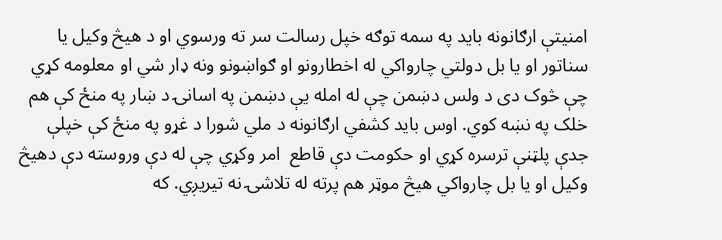امنيتې ارګانونه بايد په سمه توګه خپل رسالت سر ته ورسوي او د هيڅ وکيل يا سناتور او يا بل دولتي چارواکي له اخطارونو او ګواښونو ونه ډار شي او معلومه کړي چې څوک دی د ولس دښمن چې له امله يې دښمن په اسانۍ د ښار په منځ کې هم خلک په نښه کوي. اوس بايد کشفي ارګانونه د ملي شورا د غړو په منځ کې خپلې جدې پلټنې ترسره کړي او حکومت دې قاطع  امر وکړي چې له دې وروسته دې دهيڅ وکيل او يا بل چارواکي هيڅ موټر هم پرته له تلاشۍ نه تيريږي. که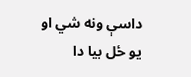داسې ونه شي او يو ځل بيا دا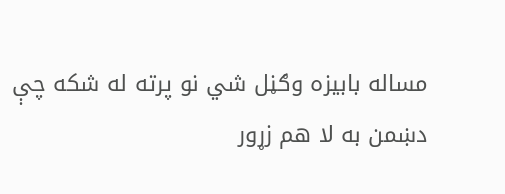مساله بابيزه وګڼل شي نو پرته له شکه چې دښمن به لا هم زړور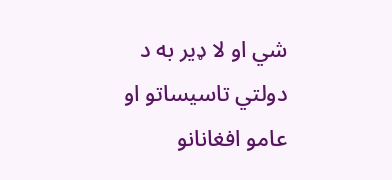شي او لا ډير به د دولتي تاسيساتو او عامو افغانانو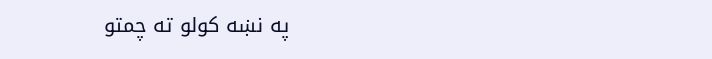په نښه کولو ته چمتو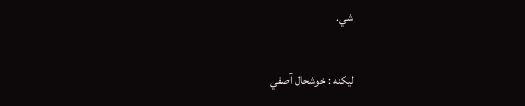شي.

لیکنه : خوشحال آصفي